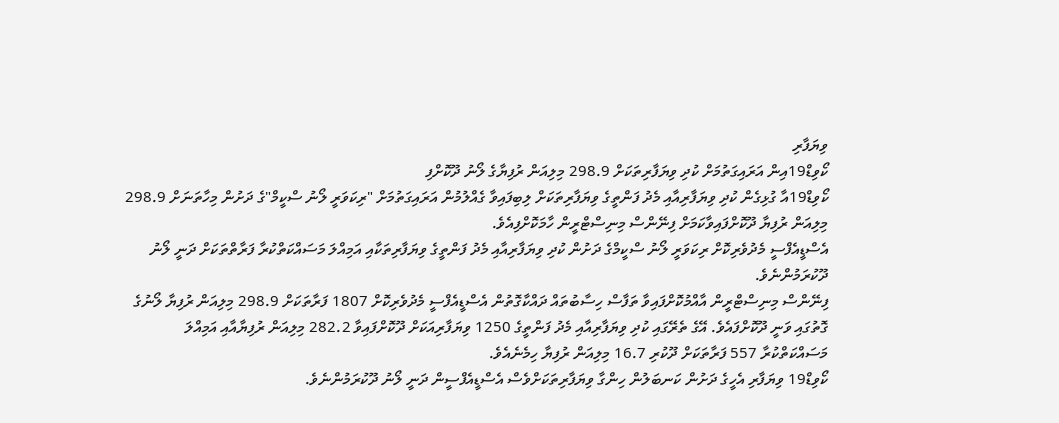ވިޔަފާރި
ކޯވިޑް19އިން އަރައިގަތުމަށް ކުދި ވިޔަފާރިތަކަށް 298.9 މިލިއަން ރުފިޔާގެ ލޯނު ދޫކޮށްފި
ކޯވިޑް19އާ ގުޅިގެން ކުދި ވިޔަފާރިއާއި މެދު ފަންތީގެ ވިޔަފާރިތަކަށް ލިބިފައިވާ ގެއްލުމުން އަރައިގަތުމަށް "ރިކަވަރީ ލޯނު ސްކީމް"ގެ ދަށުން މިހާތަނަށް 298.9 މިލިއަން ރުފިޔާ ދޫކޮށްފައިވާކަމަށް ފިނޭންސް މިނިސްޓްރީން ހާމަކޮށްފިއެވެ.
އެސްޑީއެފްސީ މެދުވެރިކޮށް ރިކަވަރީ ލޯނު ސްކީމްގެ ދަށުން ކުދި ވިޔަފާރިއާއި މެދު ފަންތީގެ ވިޔަފާރިތަކާއި އަމިއްލަ މަސައްކަތްކުރާ ފަރާތްތަކަށް ދަނީ ލޯނު ދޫކުރަމުންނެވެ.
ފިނޭންސް މިނިސްޓްރީން އާއްމުކޮށްފައިވާ ތަފާސް ހިސާބުތައް ދައްކާގޮތުން އެސްޑީއެފްސީ މެދުވެރިކޮށް 1807 ފަރާތަކަށް 298.9 މިލިއަން ރުފިޔާ ލޯނުގެ ގޮތުގައި ވަނީ ދޫކޮށްފައެވެ. އޭގެ ތެރޭގައި ކުދި ވިޔަފާރިއާއި މެދު ފަންތީގެ 1250 ވިޔަފާރިއަކަށް ދޫކޮށްފައިވާ 282.2 މިލިއަން ރުފިޔާއާއި އަމިއްލަ މަސައްކަތްކުރާ 557 ފަރާތަކަށް ދޫކުރި 16.7 މިލިއަން ރުފިޔާ ހިމެނެއެވެ.
ކޯވިޑް19 ވިޔަފާރި އެހީގެ ދަށުން ކަނބަލުން ހިންގާ ވިޔަފާރިތަކަށްވެސް އެސްޑީއެފްސީން ދަނީ ލޯނު ދޫކުރަމުންނެވެ.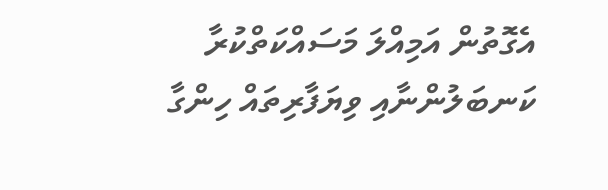އެގޮތުން އަމިއްލަ މަސައްކަތްކުރާ ކަނބަލުންނާއި ވިޔަފާރިތައް ހިންގާ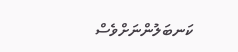ކަނބަލުންނަށްވެސް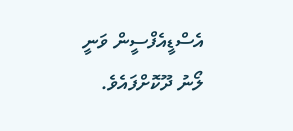އެސްޑީއެފްސީން ވަނީ ލޯނު ދޫކޮށްފައެވެ.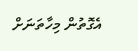އެގޮތުން މިހާތަނަށް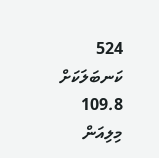524 ކަނބަލަކަށް 109.8 މިލިއަން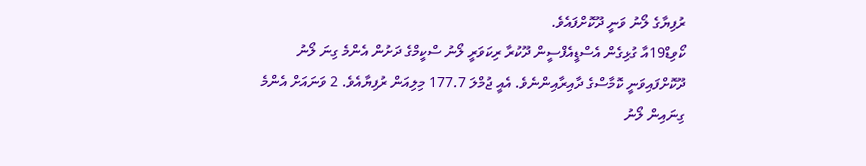ރުފިޔާގެ ލޯނު ވަނީ ދޫކޮށްފައެވެ.
ކޯވިޑް19އާ ގުޅިގެން އެސްޑީއެފްސީން ދޫކުރާ ރިކަވަރީ ލޯނު ސްކީމްގެ ދަށުން އެންމެ ގިނަ ލޯނު ދޫކޮށްފައިވަނީ ކޮމާސްގެ ދާއިރާއިންނެވެ. އެއީ ޖުމްލަ 177.7 މިލިއަން ރުފިޔާއެވެ. 2 ވަނައަށް އެންމެ ގިނައިން ލޯނު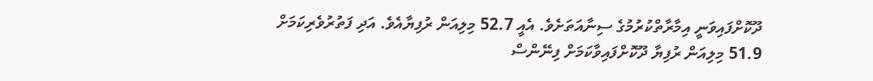ދޫކޮށްފައިވަނީ އިމާރާތްކުރުމުގެ ސިނާއަތަށެވެ. އެއީ 52.7 މިލިއަން ރުފިޔާއެވެ. އަދި ފަތުރުވެރިކަމަށް 51.9 މިލިއަން ރުފިޔާ ދޫކޮށްފައިވާކަމަށް ފިނޭންސް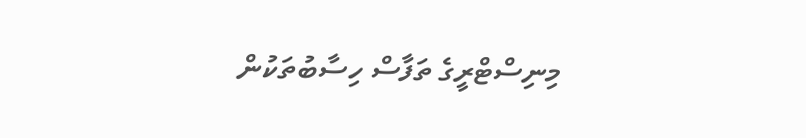މިނިސްޓްރީގެ ތަފާސް ހިސާބުތަކުން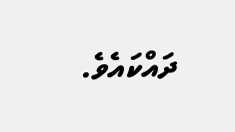ދައްކައެވެ.